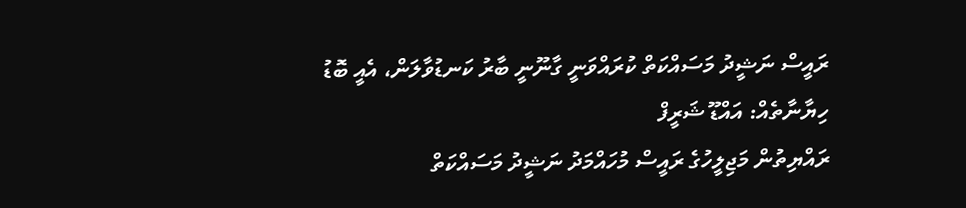ރައީސް ނަޝީދު މަސައްކަތް ކުރައްވަނީ ގާނޫނީ ބާރު ކަނޑުވާލަން، އެއީ ބޮޑު ހިޔާނާތެއް: އައްޑޫ ޝަރީފް
ރައްޔިތުން މަޖިލީހުގެ ރައީސް މުހައްމަދު ނަޝީދު މަސައްކަތް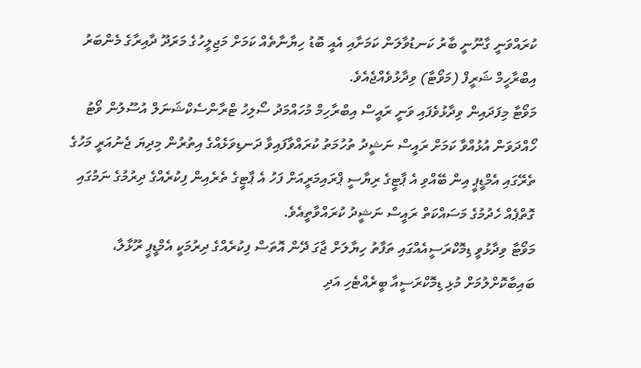ކުރައްވަނީ ގާނޫނީ ބާރު ކަނޑުވާލަން ކަމަށާއި އެއީ ބޮޑު ހިޔާނާތެއް ކަމަށް މަޖިލީހުގެ މަރަދޫ ދާއިރާގެ މެންބަރު އިބްރާހީމް ޝަރީފް (މަވޯޓާ) ވިދާޅުވެއްޖެއެވެ.
މަވޯޓާ މިފަދައިން ވިދާޅުވެފައި ވަނީ ރައީސް އިބްރާހިމް މުހައްމަދު ސޯލިހު ޓްރާންސެކްޝަނަލް އުސޫލުން ވޯޓު ހޯއްދަވަން އުޅުއްވާ ކަމަށް ރައީސް ނަޝީދު ތުހުމަތު ކުރައްވާފައިވާ ދަނޑިވަޅެއްގެ އިތުރުން މިދިޔަ ޖެނުއަރީ މަހުގެ ތެރޭގައި އެމްޑީޕީ އިން ބޭއްވި އެ ޕާޓީގެ ރިޔާސީ ޕްރައިމަރީއަށް ފަހު އެ ޕާޓީގެ ތެރެއިން ފިކުރެއްގެ ދިރުމުގެ ނަމުގައި ގޮތްޕެއް ހެދުމުގެ މަސައްކަތް ރައީސް ނަޝީދު ކުރައްވާތީއެވެ.
މަވޯޓާ ވިދާޅުވީ ޑިމޮކްރަސީއެއްގައި ތަފާތު ހިޔާލަށް ޖާގަ ދޭން އޮތަސް ފިކުރެއްގެ ދިރުމަކީ އެމްޑީޕީ ރޫޅާލާ، ބައިބާކޮށްލުމަށް މުޅި ޑިމޮކްރަސީއާ ބީރެއްޓެހި އަދި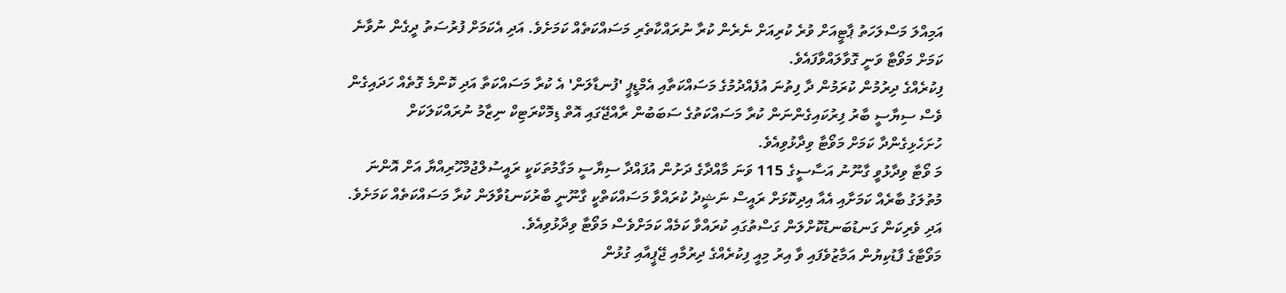އަމިއްލަ މަސްލަހަތު ޕާޓީއަށް ވުރެ ކުރިއަށް ނެރެން ކުރާ ނުރައްކާތެރި މަސައްކަތެއް ކަމަށެވެ. އަދި އެކަމަށް ފުރުސަތު ދީގެން ނުވާނެ ކަމަށް މަވޯޓާ ވަނީ ގޮވާލައްވާފައެވެ.
ފިކުރެއްގެ ދިރުމުން ކުރަމުން ދާ ފިތުނަ އުފެއްދުމުގެ މަސައްކަތާއި އެމްޑީޕީ 'ފުނޑާލަން' އެ ކުރާ މަސައްކަތާ އަދި ކޮންމެ ގޮތެއް ހަދައިގެން ވެސް ސިޔާސީ ބާރު ފިރުކައިގެންނަން ކުރާ މަސައްކަތުގެ ސަބަބުން ރާއްޖޭގައި އޮތް ޑިމޮކްރަޓިކް ނިޒާމު ނުރައްކަލަކަށް ހުށަހެޅިގެންދާ ކަމަށް މަވޯޓާ ވިދާޅުވިއެވެ.
މަ ވޯޓާ ވިދާޅުވީ ގާނޫނު އަސާސީގެ 115 ވަނަ މާއްދާގެ ދަށުން އުފައްދާ ސިޔާސީ މަގާމުތަކަކީ ރައީސުލްޖުމްހޫރިއްޔާ އަށް އޮންނަ މުތުލަގު ބާރެއް ކަމަށާއި އެއާ އިދިކޮޅަށް ރައީސް ނަޝީދު ކުރައްވާ މަސައްކަތްކީ ގާނޫނީ ބާރުކަނޑުވާލަން ކުރާ މަސައްކަތެއް ކަމަށެވެ. އަދި ވެރިކަން ގަނޑުބަނޑުކޮށްލަން ގަސްތުގައި ކުރައްވާ ކަމެއް ކަމަށްވެސް މަވޯޓާ ވިދާޅުވިއެވެ.
މަވޯޓާގެ ފާޑުކިޔުން އަމާޒުވެފައި ވާ އިރު މިއީ ފިކުރެއްގެ ދިރުމާއި ޖޭޕީއާއި ގުޅުން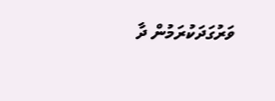ވަރުގަދަކުރަމުން ދާ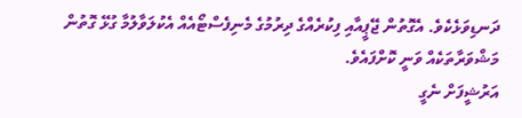ދަނޑިވަޅެކެވެ. އެގޮތުން ޖޭޕީއާއި ފިކުރެއްގެ ދިރުމުގެ މެނިފެސްޓޯއެއް އެކުލަވާލުމާ ގުޅޭ ގޮތުން މަޝްވަރާތަކެއް ވަނީ ކޮށްފައެވެ.
އަރުޝީފަށް ނެގީ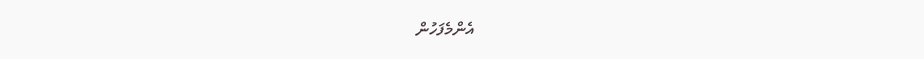އެންމެފަހުން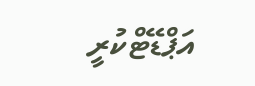އަޕްޑޭޓްކުރީ